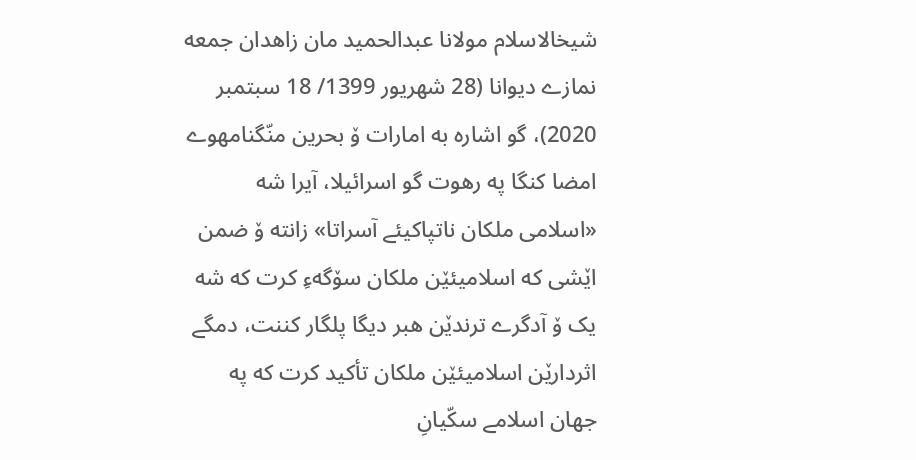شیخالاسلام مولانا عبدالحمید مان زاهدان جمعه نمازے دیوانا (28 شهریور 1399/ 18 سبتمبر 2020)، گو اشاره به امارات ۆ بحرین منّگنامهوے امضا کنگا په رهوت گو اسرائیلا، آیرا شه «اسلامی ملکان ناتپاکیئے آسراتا» زانته ۆ ضمن اێشی که اسلامیئێن ملکان سۆگهءِ کرت که شه یک ۆ آدگرے ترندێن هبر دیگا پلگار کننت، دمگے اثردارێن اسلامیئێن ملکان تأکید کرت که په جهان اسلامے سکّیانِ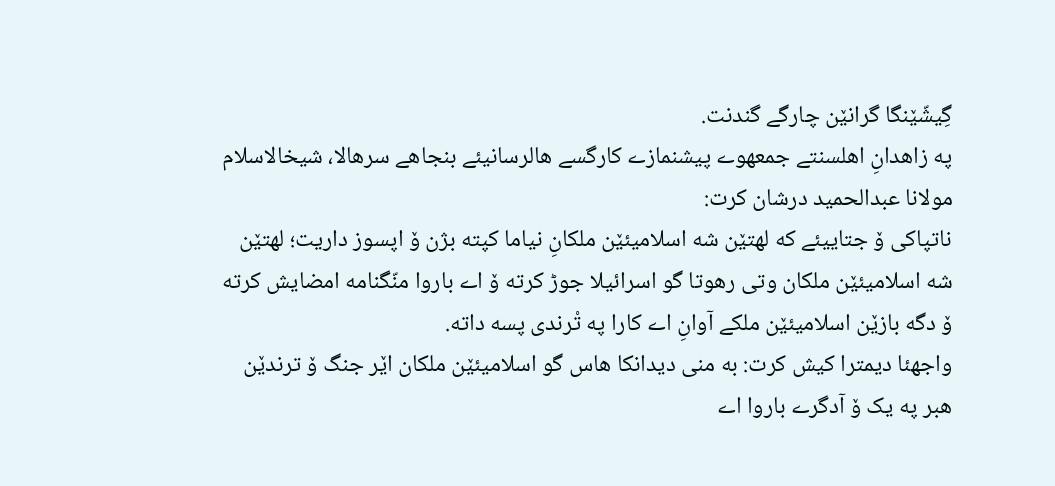گِیشّێنگا گرانێن چارگے گندنت.
په زاهدانِ اهلسنتے جمعهوے پیشنمازے کارگسے هالرسانیئے بنجاهے سرهالا، شیخالاسلام مولانا عبدالحمید درشان کرت:
ناتپاکی ۆ جتاییئے که لهتێن شه اسلامیئێن ملکانِ نیاما کپته بژن ۆ اپسوز داریت؛ لهتێن شه اسلامیئێن ملکان وتی رهوتا گو اسرائیلا جوڑ کرته ۆ اے باروا منّگنامه امضایش کرته ۆ دگه بازێن اسلامیئێن ملکے آوانِ اے کارا په تْرندی پسه داته.
واجهئا دیمترا کیش کرت: به منی دیدانکا هاس گو اسلامیئێن ملکان اێر جنگ ۆ ترندێن هبر په یک ۆ آدگرے باروا اے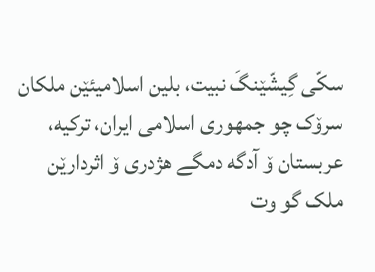سکّی گِیشّێنگَ نبیت، بلین اسلامیئێن ملکان سرۆک چو جمهوری اسلامی ایران، ترکیه، عربستان ۆ آدگه دمگے هژدری ۆ اثردارێن ملک گو وت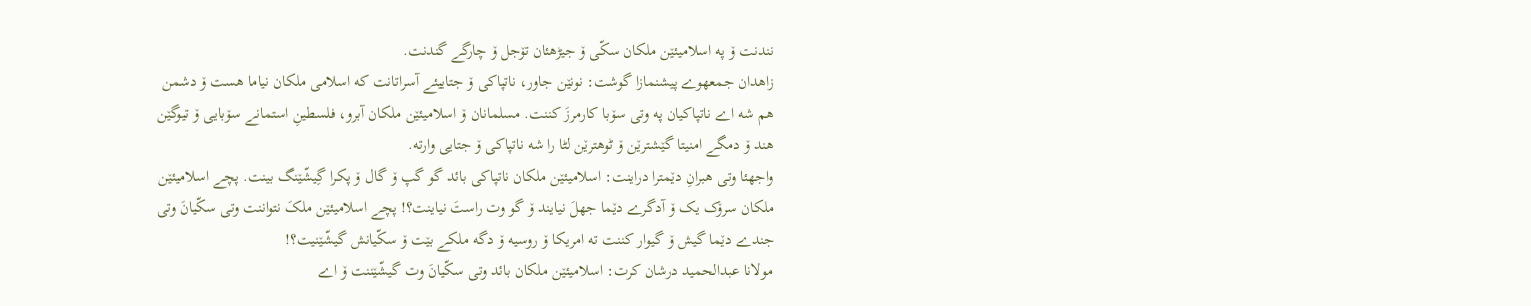نندنت ۆ په اسلامیئێن ملکان سکّی ۆ جیڑهئان تۆجل ۆ چارگے گندنت.
زاهدان جمعهوے پیشنمازا گوشت: نونێن جاور، ناتپاکی ۆ جتاییئے آسراتانت که اسلامی ملکان نیاما هست ۆ دشمن هم شه اے ناتپاکیان په وتی سۆبا کارمرزَ کننت. مسلمانان ۆ اسلامیئێن ملکان آبرو، فلسطینِ استمانے سۆبایی ۆ تیوگێن هند ۆ دمگے امنیتا گێشترێن ۆ ٹوهترێن لٹا را شه ناتپاکی ۆ جتایی وارته.
واجهئا وتی هبرانِ دێمترا دراینت: اسلامیئێن ملکان ناتپاکی بائد گو گپ ۆ گال ۆ پکرا گِیشّێنگ بینت. پچے اسلامیئێن ملکان سرۆک یک ۆ آدگرے دێما جهلَ نیایند ۆ گو وت راستَ نیاینت؟! پچے اسلامیئێن ملکَ نتواننت وتی سکّیانَ وتی جندے دێما گیش ۆ گیوار کننت ته امریکا ۆ روسیه ۆ دگه ملکے بێت ۆ سکّیانش گیشّێنیت؟!
مولانا عبدالحمید درشان کرت: اسلامیئێن ملکان بائد وتی سکّیانَ وت گیشّێننت ۆ اے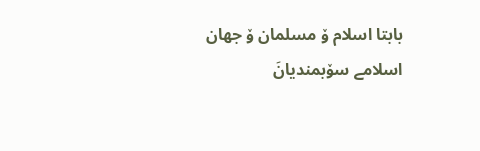بابتا اسلام ۆ مسلمان ۆ جهان اسلامے سۆبمندیانَ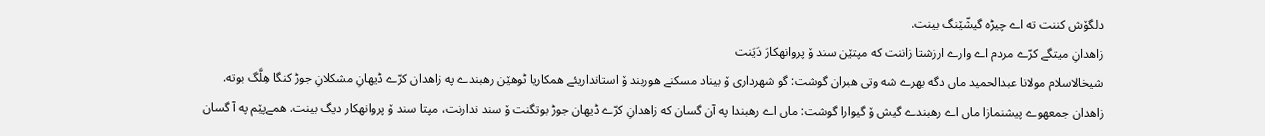دلگۆش کننت ته اے چیڑه گیشّێنگ بینت.
زاهدانِ میتگے کرّے مردم اے وارے ارزشتا زاننت که مپتێن سند ۆ پروانهکارَ دَیَنت
شیخالاسلام مولانا عبدالحمید ماں دگه بهرے شه وتی هبران گوشت: گو شهرداری ۆ بیناد مسکنے هوربند ۆ استانداریئے همکاریا ٹوهێن رهبندے په زاهدان کرّے ڈیهانِ مشکلانِ جوڑ کنگا هِلَّگ بوته.
زاهدان جمعهوے پیشنمازا ماں اے رهبندے گیش ۆ گیوارا گوشت: ماں اے رهبندا په آن گسان که زاهدانِ کرّے ڈیهان جوڑ بوتگنت ۆ سند ندارنت، مپتا سند ۆ پروانهکار دیگ بینت. همےپێم په آ گسان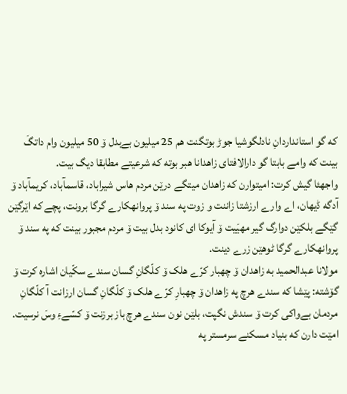که گو استانداردانِ نادلگوشیا جوڑ بوتگنت هم 25 میلیون بےبدل ۆ 50 میلیون وام داتگَ بینت که وامے بابتا گو دارالافتای زاهدانا هبر بوته که شرعیتے مطابقا دیگ بیت.
واجهئا گیش کرت: امیتوارن که زاهدان میتگے درێن مردم هاس شیراباد، قاسمآباد، کریمآباد ۆ آدگه ڈیهان، اے وارے ارزشتا زاننت و زوت په سند ۆ پروانهکارے گرگا برونت، پچے که اێرگێن گێگے بلکێن دوارگ گیر مهیَیت ۆ آیوکا ای کانود بدل بیت ۆ مردم مجبور بینت که په سند ۆ پروانهکارے گرگا ٹوهێن زرے دینت.
مولانا عبدالحمید به زاهدان ۆ چهبار کرّے هلک ۆ کلّگانِ گسان سندے سکّیان اشاره کرت ۆ گۆشته: پێشا که سندے هرچ په زاهدان ۆ چهبارِ کرّے هلک ۆ کلّگانِ گسان ارزانت آ کلّگانِ مردمان بےواکی کرت ۆ سندش نگپت، بلێن نون سندے هرچ باز برزنت ۆ کسّےءِ وسَ نرسیت. امێت دارن که بنیاد مسکنے سرمستر په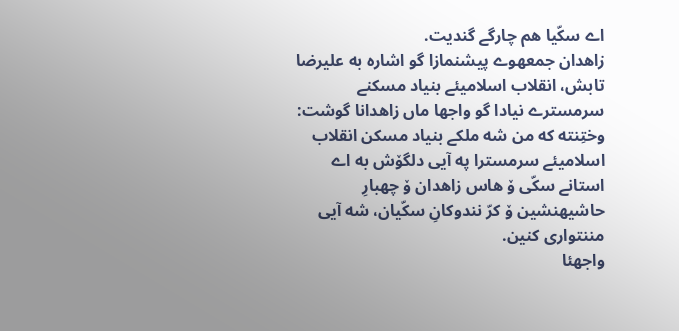اے سکّیا هم چارگے گندیت.
زاهدان جمعهوے پیشنمازا گو اشاره به علیرضا تابش، انقلاب اسلامیئے بنیاد مسکنے سرمسترے نیادا گو واجها ماں زاهدانا گوشت: وختِنته که من شه ملکے بنیاد مسکن انقلاب اسلامیئے سرمسترا په آیی دلگۆش به اے استانے سکّی ۆ هاس زاهدان ۆ چهبارِ حاشیهنشین ۆ کرّ نندوکانِ سکّیان، شه آیی مننتواری کنین.
واجهئا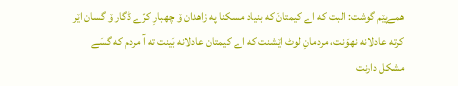همےپێم گوشت: البت که اے کیمتانَ که بنیاد مسکنا په زاهدان ۆ چهبارِ کرّے ڈگار ۆ گسان اێر کرته عادلانه نهوَنت، مردمانِ لوٹ اێشنت که اے کیمتان عادلانه بَینت ته آ مردم که گسَے مشکل دارنت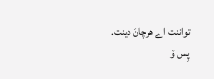تواننت اے هرچانَ دینت.
پِس ۆ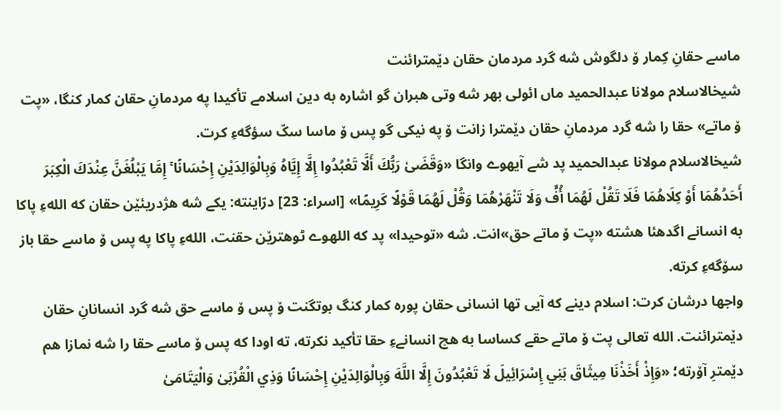ماسے حقانِ کِمار ۆ دلگوش شه گرد مردمان حقان دێمترائنت
شیخالاسلام مولانا عبدالحمید ماں ائولی بهر شه وتی هبران گو اشاره به دین اسلامے تأکیدا په مردمانِ حقان کمار کنگا، «پت ۆ ماتے» حقا را شه گرد مردمانِ حقان دێمترا زانت ۆ په نیکی گو پس ۆ ماسا سکّ سؤگهءِ کرت.
شیخالاسلام مولانا عبدالحمید پد شے آیهوے وانگا «وَقَضَىٰ رَبُّكَ أَلَّا تَعْبُدُوا إِلَّا إِيَّاهُ وَبِالْوَالِدَيْنِ إِحْسَانًا ۚ إِمَّا يَبْلُغَنَّ عِنْدَكَ الْكِبَرَ أَحَدُهُمَا أَوْ كِلَاهُمَا فَلَا تَقُلْ لَهُمَا أُفٍّ وَلَا تَنْهَرْهُمَا وَقُلْ لَهُمَا قَوْلًا كَرِيمًا» [اسراء: 23] درّاینته: یکے شه هژدریئێن حقان که اللهءِ پاکا به انسانے اگدهئا هشته «پت ۆ ماتے حق»انت. شه «توحیدا» پد که اللهوے ٹوهترێن حقنت، اللهءِ پاکا په پس ۆ ماسے حقا باز سۆگهءِ کرته.
واجها درشان کرت: اسلام دینے که آیی تها انسانی حقان پوره کمار کنگ بوتگنت ۆ پس ۆ ماسے حق شه گرد انسانانِ حقان دێمترائنت. الله تعالی پت ۆ ماتے حقے کساسا به هچ انسانےءِ حقا تأکید نکرته، ته اودا که پس ۆ ماسے حقا را شه نمازا هم دێمترِ آۆرته؛ «وَإِذْ أَخَذْنَا مِيثَاقَ بَنِي إِسْرَائِيلَ لَا تَعْبُدُونَ إِلَّا اللَّهَ وَبِالْوَالِدَيْنِ إِحْسَانًا وَذِي الْقُرْبَىٰ وَالْيَتَامَىٰ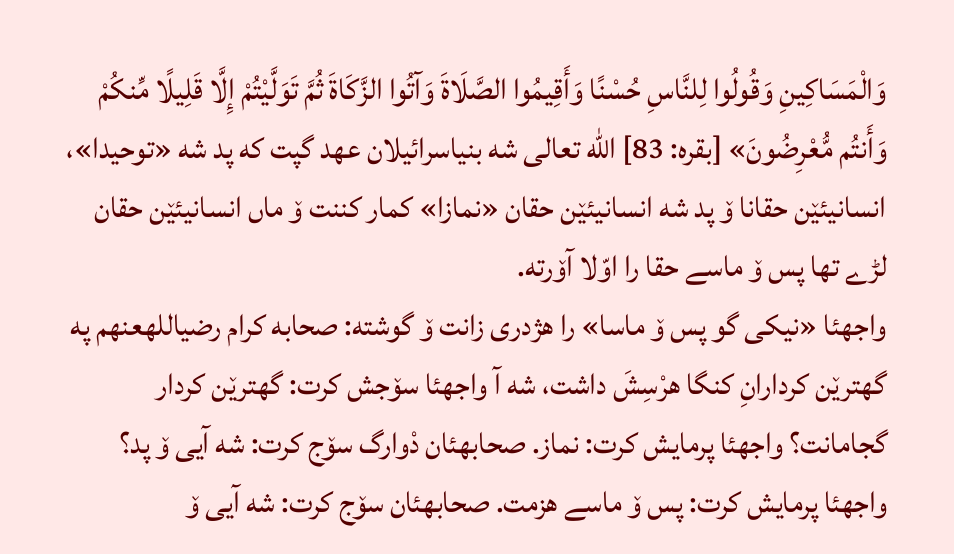وَالْمَسَاكِينِ وَقُولُوا لِلنَّاسِ حُسْنًا وَأَقِيمُوا الصَّلَاةَ وَآتُوا الزَّكَاةَ ثُمَّ تَوَلَّيْتُمْ إِلَّا قَلِيلًا مِّنكُمْ وَأَنتُم مُّعْرِضُونَ» [بقره: 83] الله تعالی شه بنیاسرائیلان عهد گپت که پد شه «توحیدا»، انسانیئێن حقانا ۆ پد شه انسانیئێن حقان «نمازا» کمار کننت ۆ ماں انسانیئێن حقان لڑے تها پس ۆ ماسے حقا را اوّلا آۆرته.
واجهئا «نیکی گو پس ۆ ماسا» را هژدری زانت ۆ گوشته: صحابه کرام رضیاللهعنهم په گهترێن کردارانِ کنگا هرْسِشَ داشت، شه آ واجهئا سۆجش کرت: گهترێن کردار گجامانت؟ واجهئا پرمایش کرت: نماز. صحابهئان دْوارگ سۆج کرت: شه آیی ۆ پد؟ واجهئا پرمایش کرت: پس ۆ ماسے هزمت. صحابهئان سۆج کرت: شه آیی ۆ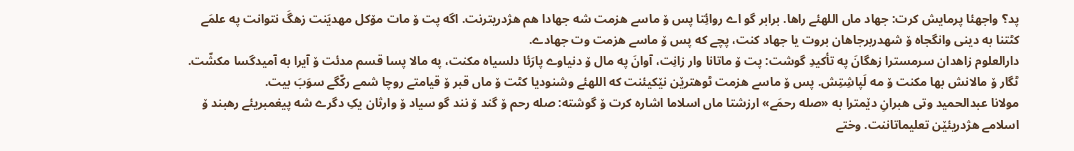پد؟ واجهئا پرمایش کرت: جهاد ماں اللهئے راها. برابر گو اے روائِتا پس ۆ ماسے هزمت شه جهادا هم هژدریترنت. اگه پت ۆ مات مۆکل مهدیَنت زهگَ نتوانت په علمَے کٹتنا به دینی وانگجاه ۆ شهدربرجاهان بروت یا جهاد کنت، پچے که پس ۆ ماسے هزمت وت جهادے.
دارالعلوم زاهدان سرمسترا زهگانَ په تأکیدِ گوشت: پت ۆ ماتانا وار زانِت، آوانَ په مال ۆ دنیاوے پارَئا دلسیاه مکنت، په مالا پسا قسم مدئت ۆ آیرا به آمیدگسا مکشّت. ٹگار ۆ مالانش بها مکنت ۆ مه لَپاشِتِش. پس ۆ ماسے هزمت ٹوهترێن نێکیئنت که اللهئے وشنودیا کٹت ۆ ماں قبر ۆ قیامتے روچا شمے رکّگے سوَبَ بیت.
مولانا عبدالحمید وتی هبرانِ دێمترا به «صله رحمَے» ارزشتا ماں اسلاما اشاره کرت ۆ گوشته: صله رحم ۆ گند ۆ نند گو سیاد ۆ وارثان یکِ دگرے شه پیغمبریئے رهبند ۆ اسلامے هژدریئێن تعلیماتاننت. وختے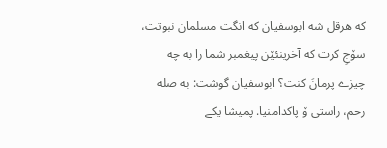که هرقل شه ابوسفیان که انگت مسلمان نبوتت، سۆجِ کرت که آخرینئێن پیغمبر شما را به چه چیزے پرمانَ کنت؟ ابوسفیان گوشت: به صله رحم، راستی ۆ پاکدامنیا. پمیشا یکے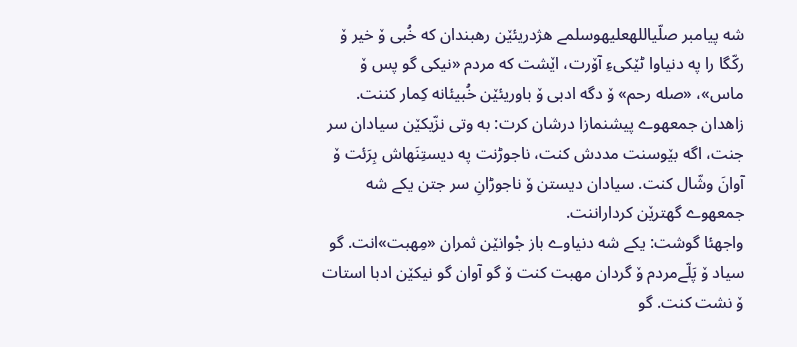شه پیامبر صلّیاللهعلیهوسلمے هژدریئێن رهبندان که خُبی ۆ خیر ۆ رکّگا را په دنیاوا ٹێکیءِ آۆرت، اێشت که مردم «نیکی گو پس ۆ ماس»، «صله رحم» ۆ دگه ادبی ۆ باوریئێن خُبیئانه کِمار کننت.
زاهدان جمعهوے پیشنمازا درشان کرت: به وتی نزّیکێن سیادان سر جنت، اگه بێوسنت مددش کنت، ناجوڑنت په دیستِنَهاش بِرَئت ۆ آوانَ وشّال کنت. سیادان دیستن ۆ ناجوڑانِ سر جتن یکے شه جمعهوے گهترێن کرداراننت.
واجهئا گوشت: یکے شه دنیاوے باز جْوانێن ثمران «مِهبت»انت. گو سیاد ۆ پَلّےمردم ۆ گردان مهبت کنت ۆ گو آوان گو نیکێن ادبا استات ۆ نشت کنت. گو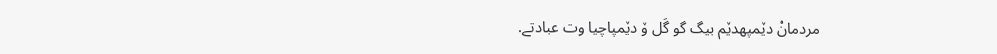مردمانْ دێمپهدێم بیگ گو گَل ۆ دێمپاچیا وت عبادتے.